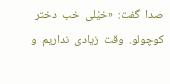صدا  گفت:  «خيْلی  خب  دختر  کوچولو.  وقت  زيادی  نداريم  و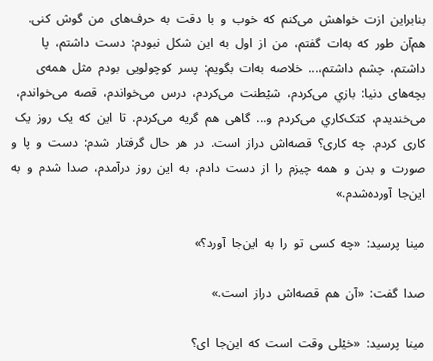بنابراين  ازت  خواهش  می‌کنم  که  خوب  و  با  دقت  به  حرف‌های  من  گوش  کنی.  هم‌آن  طور  که  به‌ات  گفتم،  من  از  اول  به  اين  شکل  نبودم:  دست  داشتم،  پا  داشتم،  چشم  داشتم،...  خلاصه  به‌ات  بگويم:  پسر  کوچولويی  بودم  مثل  همه‌ی  بچه‌های  دنيا:  بازي  می‌کردم،  شيْطنت  می‌کردم،  درس  می‌خواندم،  قصه  می‌خواندم،  می‌خنديدم،  کتک‌کاري  می‌کردم  و...  گاهی  هم  گريه  می‌کردم.  تا  اين  که  يک  روز  يک  کاری  کردم.  چه  کاری؟  قصه‌اش  دراز  است.  در  هر  حال  گرفتار  شدم:  دست  و  پا  و  صورت  و  بدن  و  همه  چيزم  را  از  دست  دادم،  به  اين  روز  درآمدم،  صدا  شدم  و  به  اين‌جا  آورده‌شدم.»

مينا  پرسيد:  «چه  کسی  تو  را  به  اين‌جا  آورد؟»

صدا  گفت:  «آن  هم  قصه‌اش  دراز  است.»

مينا  پرسيد:  «خيْلی  وقت  است  که  اين‌جا  ای؟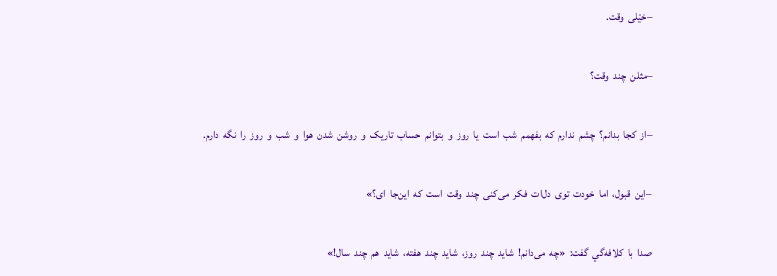–خيْلی  وقت.

–مثلن  چند  وقت؟

–از  کجا  بدانم؟  چشم  ندارم  که  بفهمم  شب  است  يا  روز  و  بتوانم  حساب  تاريک  و  روشن  شدن  هوا  و  شب  و  روز  را  نگه  دارم.

–اين  قبول،  اما  خودت  توی  دل‌ات  فکر  می‌کنی  چند  وقت  است  که  اين‌جا  ای؟»

صدا  با  کلافه‌گي  گفت:  «چه  می‌دانم!  شايد  چند  روز،  شايد  چند  هفته،  شايد  هم  چند  سال!»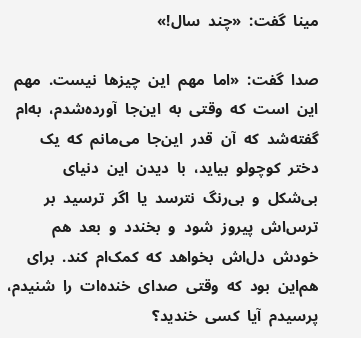مينا  گفت:  «چند  سال!»

صدا  گفت:  «اما  مهم  اين  چيزها  نيست.  مهم  اين  است  که  وقتی  به  اين‌جا  آورده‌شدم،  به‌ام  گفته‌شد  که  آن‌  قدر  اين‌جا  می‌مانم  که  يک  دختر  کوچولو  بيايد،  با  ديدن  اين  دنيای  بی‌شکل  و  بی‌رنگ  نترسد  يا  اگر  ترسيد  بر  ترس‌اش  پيروز  شود  و  بخندد  و  بعد  هم  خودش  دل‌اش  بخواهد  که  کمک‌ام  کند.  برای  هم‌اين  بود  که  وقتی  صدای  خنده‌ات  را  شنيدم،  پرسيدم  آيا  کسی  خنديد؟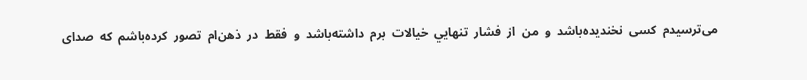می‌ترسيدم  کسی  نخنديده‌باشد  و  من  از  فشار  تنهايي  خيالات  برم  داشته‌باشد  و  فقط  در  ذهن‌ام  تصور  کرده‌باشم  که  صدای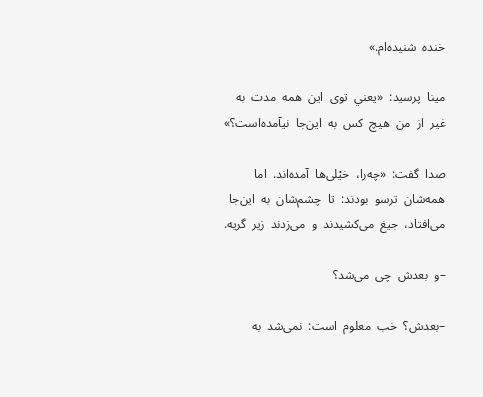خنده  شنيده‌ام.»

مينا  پرسيد:  «يعني  توی  اين  همه  مدت  به  غير  از  من  هيچ  کس  به  اين‌جا  نيآمده‌است؟»

صدا  گفت:  «چه‌را،  خيْلی‌ها  آمده‌اند.  اما  همه‌شان  ترسو  بودند:  تا  چشم‌شان  به  اين‌جا  می‌افتاد،  جيغ  می‌کشيدند  و  می‌زدند  زير  گريه.

–و  بعدش  چی  می‌شد؟

–بعدش؟  خب  معلوم  است:  نمی‌شد  به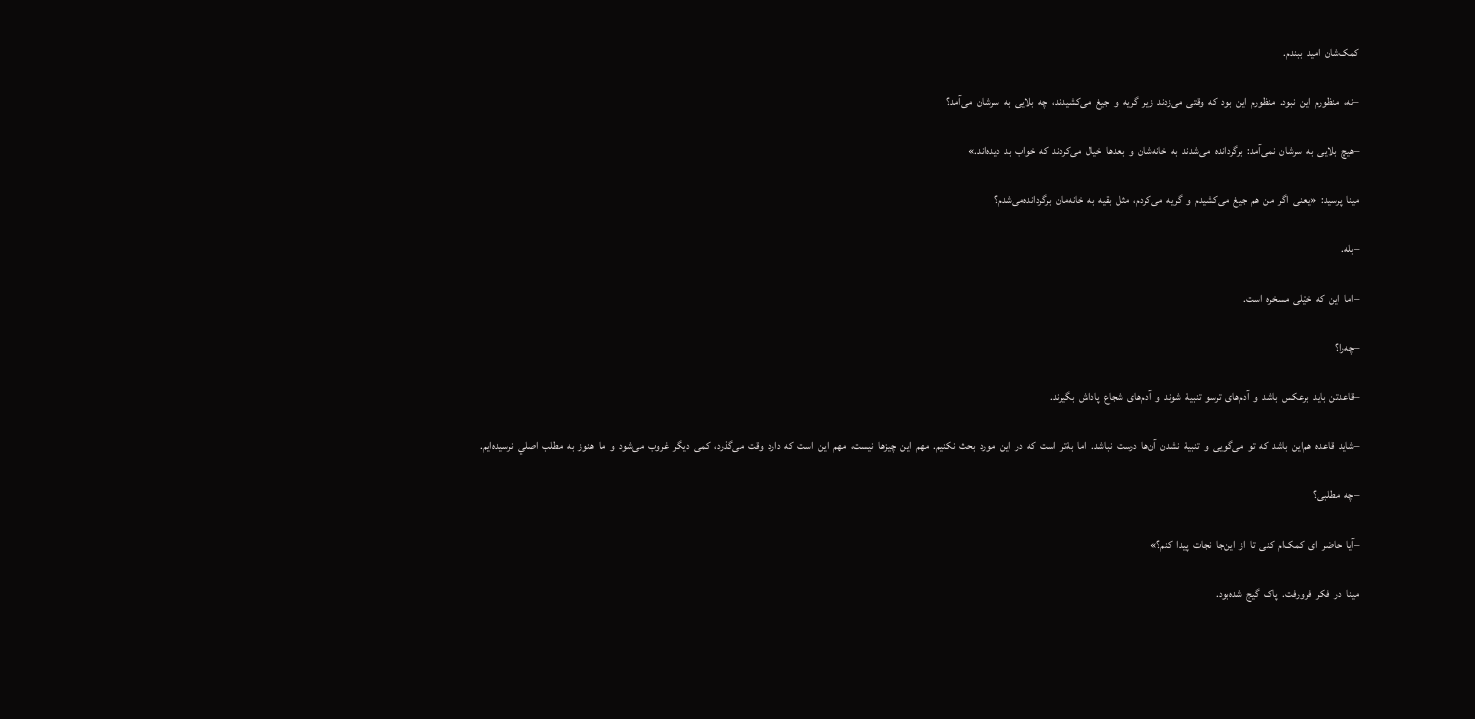کمک‌شان  اميد  ببندم.

–نه،  منظورم  اين  نبود.  منظورم  اين  بود  که  وقتی  می‌زدند  زير  گريه  و  جيغ  می‌کشيدند،  چه  بلايی  به  سرشان  می‌آمد؟

–هيچ  بلايی  به  سرشان  نمی‌آمد:  برگردانده  می‌شدند  به  خانه‌شان  و  بعدها  خيال  می‌کردند  که  خواب  بد  ديده‌اند.»

مينا  پرسيد:  «يعنی  اگر  من  هم  جيغ  می‌کشيدم  و  گريه  می‌کردم،  مثل  بقيه  به  خانه‌مان  برگردانده‌می‌شدم؟

–بله.

–اما  اين  که  خيْلی  مسخره  است.

–چه‌را؟

–قاعدتن  بايد  برعکس  باشد  و  آدم‌های  ترسو  تنبيهْ  شوند  و  آدم‌های  شجاع  پاداش  بگيرند.

–شايد  قاعده  هم‌اين  باشد  که  تو  می‌گويی  و  تنبيهْ  نشدن  آن‌ها  درست  نباشد.  اما  بهْ‌تر  است  که  در  اين  مورد  بحث  نکنيم.  مهم  اين  چيزها  نيست،  مهم  اين  است  که  دارد  وقت  می‌گذرد،  کمی  ديگر  غروب  می‌شود  و  ما  هنوز  به  مطلب  اصلي  نرسيده‌ايم.

–چه  مطلبی؟

–آيا  حاضر  ای  کمک‌ام  کنی  تا  از  اين‌جا  نجات  پيدا  کنم؟»

مينا  در  فکر  فرورفت.  پاک  گيج  شده‌بود.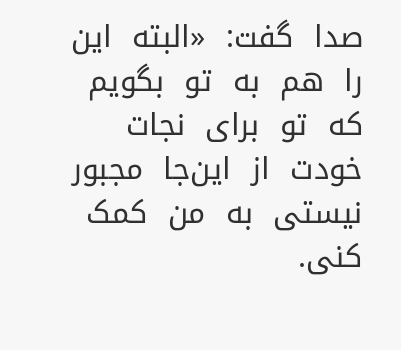صدا  گفت:  «البته  اين  را  هم  به  تو  بگويم  که  تو  برای  نجات  خودت  از  اين‌جا  مجبور  نيستی  به  من  کمک  کنی.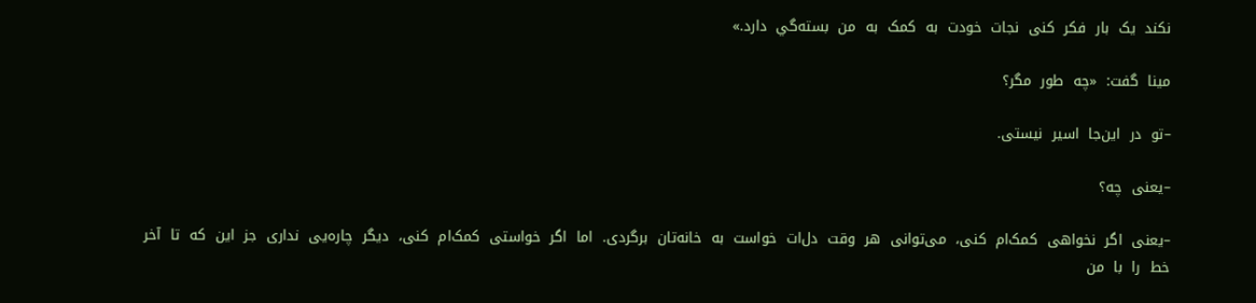نکند  يک  بار  فکر  کنی  نجات  خودت  به  کمک  به  من  بسته‌گي  دارد.»

مينا  گفت:  «چه  طور  مگر؟

–تو  در  اين‌جا  اسير  نيستی.

–يعنی  چه؟

–يعنی  اگر  نخواهی  کمک‌ام  کنی،  می‌توانی  هر  وقت  دل‌ات  خواست  به  خانه‌تان  برگردی.  اما  اگر  خواستی  کمک‌ام  کنی،  ديگر  چاره‌يی  نداری  جز  اين  که  تا  آخر  خط  را  با  من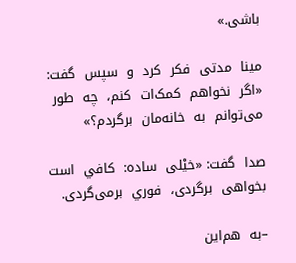باشی.»

مينا  مدتی  فکر  کرد  و  سپس  گفت:  «اگر  نخواهم  کمک‌ات  کنم،  چه  طور  می‌توانم  به  خانه‌مان  برگردم؟»

صدا  گفت: «خيْلی  ساده:  کافي  است  بخواهی  برگردی،  فوري  برمی‌گردی.

–به  هم‌اين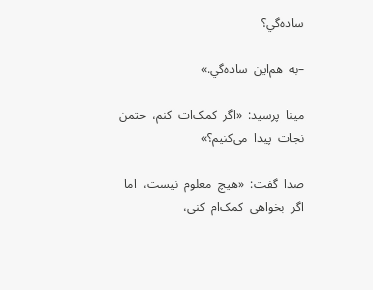ساده‌گي؟

–به  هم‌اين  ساده‌گي.»

مينا  پرسيد:  «اگر  کمک‌ات  کنم،  حتمن  نجات  پيدا  می‌کنيم؟»

صدا  گفت:  «هيچ  معلوم  نيست،  اما  اگر  بخواهی  کمک‌ام  کنی،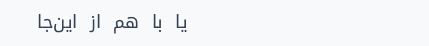يا  با  هم  از  اين‌جا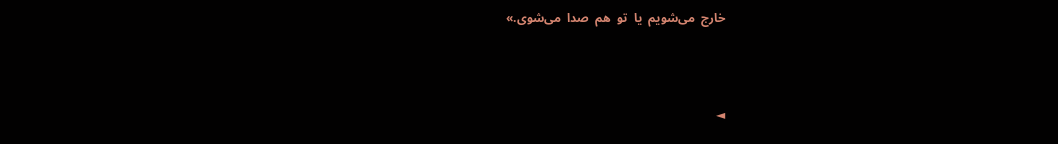خارج  می‌شويم  يا  تو  هم  صدا  می‌شوی.»



◄